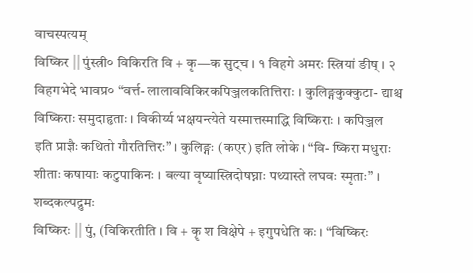वाचस्पत्यम्
विष्किर || पुंस्त्री० विकिरति वि + कृ—क सुट्च । १ विहगे अमरः स्त्रियां ङीष् । २ विहगभेदे भावप्र० “वर्त्त- लालावविकिरकपिञ्जलकतित्तिराः । कुलिङ्गकुक्कुटा- द्याश्च विष्किराः समुदाहृताः । विकीर्य्य भक्षयन्त्येते यस्मात्तस्माद्धि विष्किराः । कपिञ्जल इति प्राज्ञैः कथितो गौरतित्तिरः” । कुलिङ्गः (कएर) इति लोके । “वि- ष्किरा मधुराः शीताः कषायाः कटुपाकिनः । बल्या वृष्यास्त्रिदोषघ्नाः पथ्यास्ते लघवः स्मृताः” ।
शब्दकल्पद्रुमः
विष्किरः || पुं, (विकिरतीति । वि + कॄ श विक्षेपे + इगुपधेति कः । “विष्किरः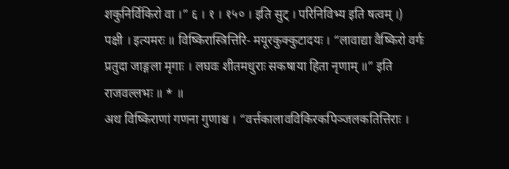शकुनिर्विकिरो वा ।” ६ । १ । १५० । इति सुट् । परिनिविभ्य इति षत्वम् ।)
पक्षी । इत्यमरः ॥ विष्किरास्त्रित्तिरि- मयूरकुक्कुटादयः । “लावाद्या वैष्किरो वर्गः प्रतुदा जाङ्गला मृगाः । लघवः शीतमधुराः सकषाया हिता नृणाम् ॥” इति राजवल्लभः ॥ * ॥
अथ विष्किराणां गणना गुणाश्च । “वर्त्तकालावविकिरकपिञ्जलकतित्तिराः ।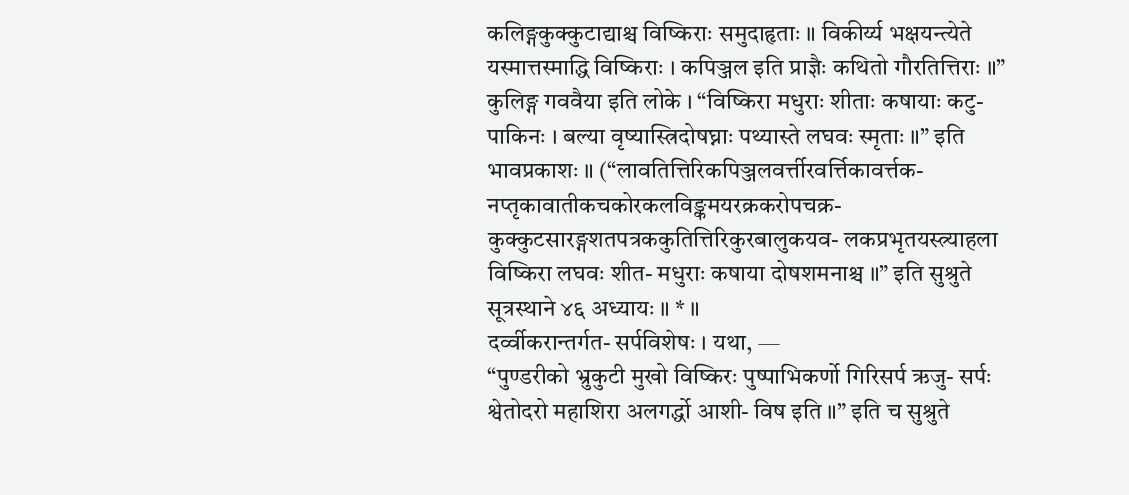कलिङ्गकुक्कुटाद्याश्च विष्किराः समुदाहृताः ॥ विकीर्य्य भक्षयन्त्येते यस्मात्तस्माद्धि विष्किराः । कपिञ्जल इति प्राज्ञैः कथितो गौरतित्तिराः ॥” कुलिङ्ग गववैया इति लोके । “विष्किरा मधुराः शीताः कषायाः कटु- पाकिनः । बल्या वृष्यास्त्रिदोषघ्नाः पथ्यास्ते लघवः स्मृताः ॥” इति भावप्रकाशः ॥ (“लावतित्तिरिकपिञ्जलवर्त्तीरवर्त्तिकावर्त्तक- नप्तृकावातीकचकोरकलविङ्कमयरक्रकरोपचक्र- कुक्कुटसारङ्गशतपत्रककुतित्तिरिकुरबालुकयव- लकप्रभृतयस्त्र्याहला विष्किरा लघवः शीत- मधुराः कषाया दोषशमनाश्च ॥” इति सुश्रुते सूत्रस्थाने ४६ अध्यायः ॥ * ॥
दर्व्वीकरान्तर्गत- सर्पविशेषः । यथा, —
“पुण्डरीको भ्रुकुटी मुखो विष्किरः पुष्पाभिकर्णो गिरिसर्प ऋजु- सर्पः श्वेतोदरो महाशिरा अलगर्द्धो आशी- विष इति ॥” इति च सुश्रुते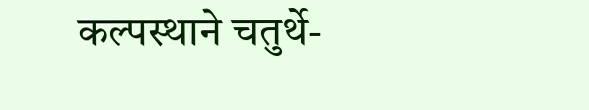कल्पस्थाने चतुर्थे-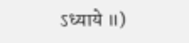ऽध्याये ॥)